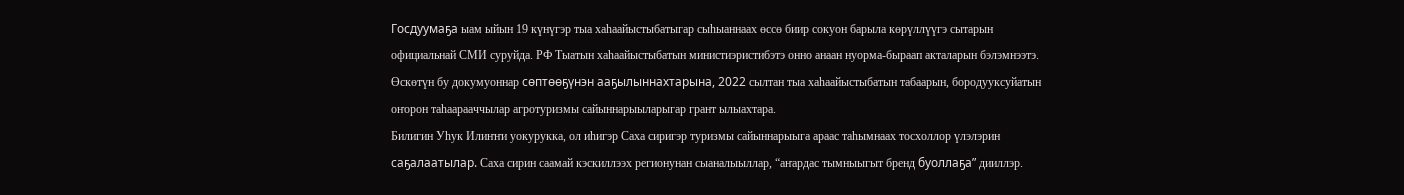Госдуумаҕа ыам ыйын 19 күнүгэр тыа хаһаайыстыбатыгар сыһыаннаах өссө биир сокуон барыла көрүллүүгэ сытарын официальнай СМИ суруйда. РФ Тыатын хаһаайыстыбатын министиэристибэтэ онно анаан нуорма-быраап акталарын бэлэмнээтэ. Өскөтүн бу докумуоннар сөптөөҕүнэн ааҕылыннахтарына, 2022 сылтан тыа хаһаайыстыбатын табаарын, бородууксуйатын оҥорон таһаарааччылар агротуризмы сайыннарыыларыгар грант ылыахтара.
Билигин Уһук Илиҥҥи уокурукка, ол иһигэр Саха сиригэр туризмы сайыннарыыга араас таһымнаах тосхоллор үлэлэрин саҕалаатылар. Саха сирин саамай кэскиллээх регионунан сыаналыыллар, “аҥардас тымныыгыт бренд буоллаҕа” дииллэр.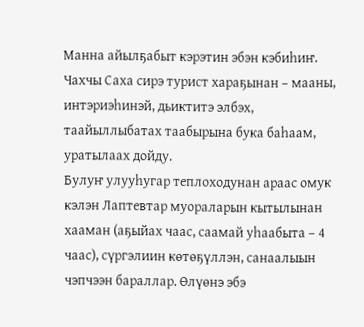Манна айылҕабыт кэрэтин эбэн кэбиһиҥ.
Чахчы Саха сирэ турист хараҕынан – мааны, интэриэһинэй, дьиктитэ элбэх, таайыллыбатах таабырына бука баһаам, уратылаах дойду.
Булуҥ улууһугар теплоходунан араас омук кэлэн Лаптевтар муораларын кытылынан хааман (аҕыйах чаас, саамай уһаабыта – 4 чаас), сүргэлиин көтөҕүллэн, санаалыын чэпчээн бараллар. Өлүөнэ эбэ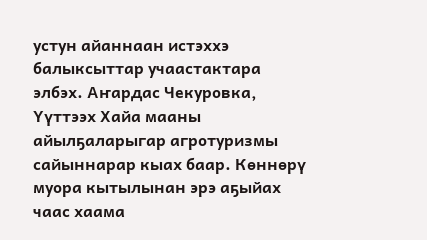устун айаннаан истэххэ балыксыттар учаастактара элбэх. Аҥардас Чекуровка, Үүттээх Хайа мааны айылҕаларыгар агротуризмы сайыннарар кыах баар. Көннөрү муора кытылынан эрэ аҕыйах чаас хаама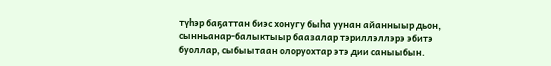түһэр баҕаттан биэс хонугу быһа уунан айанныыр дьон, сынньанар-балыктыыр баазалар тэриллэллэрэ эбитэ буоллар, сыбыытаан олоруохтар этэ дии саныыбын.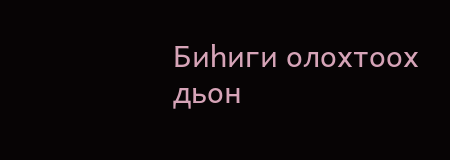Биһиги олохтоох дьон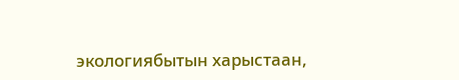экологиябытын харыстаан,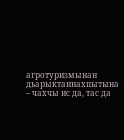агротуризмынан дьарыктаннахпытына – чахчы ис да, тас да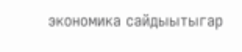экономика сайдыытыгар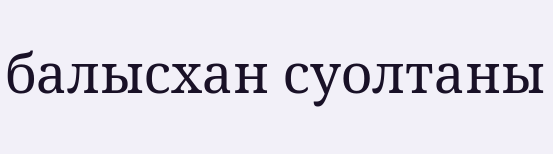балысхан суолтаны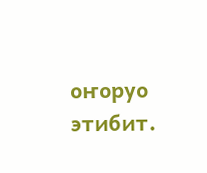оҥоруо этибит.